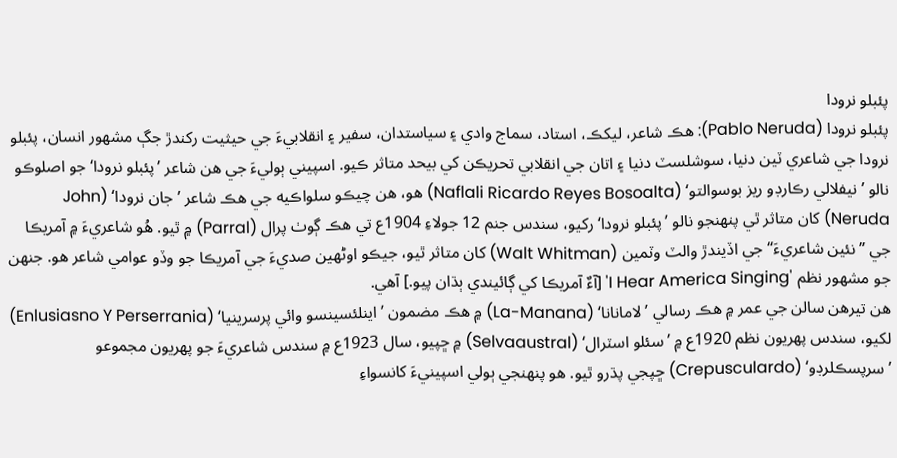پئبلو نرودا
پئبلو نرودا (Pablo Neruda): هڪ شاعر، ليکڪ، استاد، سماج وادي ۽ سياستدان، سفير ۽ انقلابيءَ جي حيثيت رکندڙ جڳ مشھور انسان، پئبلو نرودا جي شاعري ٽين دنيا، سوشلسٽ دنيا ۽ اتان جي انقلابي تحريڪن کي بيحد متاثر ڪيو. اسپيني ٻوليءَ جي هن شاعر ’پئبلو نرودا‘ جو اصلوڪو نالو ’نيفلالي رڪارڊو ريز بوسوالتو‘ (Naflali Ricardo Reyes Bosoalta) هو، هن چيڪو سلواڪيه جي هڪ شاعر ’جان نرودا‘ (John Neruda) کان متاثر ٿي پنهنجو نالو ’پئبلو نرودا‘ رکيو، سندس جنم 12 جولاءِ 1904ع تي هڪ ڳوٺ پرال (Parral) ۾ ٿيو. هُو شاعريءَ ۾ آمريڪا جي ”نئين شاعريءَ“ جي اڏيندڙ والٽ وٽمين (Walt Whitman) کان متاثر ٿيو، جيڪو اوڻهين صديءَ جي آمريڪا جو وڏو عوامي شاعر هو. جنهن جو مشھور نظم 'I Hear America Singing' [آءٌ آمريڪا کي ڳائيندي ٻڌان پيو.] آهي.
هن تيرهن سالن جي عمر ۾ هڪ رسالي ’لامانانا‘ (La-Manana) ۾ هڪ مضمون ’اينلئسينسو وائي پرسرينيا‘ (Enlusiasno Y Perserrania) لکيو، سندس پهريون نظم 1920ع ۾ ’سئلو اسٽرال‘ (Selvaaustral) ۾ ڇپيو، سال 1923ع ۾ سندس شاعريءَ جو پهريون مجموعو ’سرپسڪلرڊو‘ (Crepusculardo) ڇپجي پڌرو ٿيو. هو پنھنجي ٻولي اسپينيءَ کانسواءِ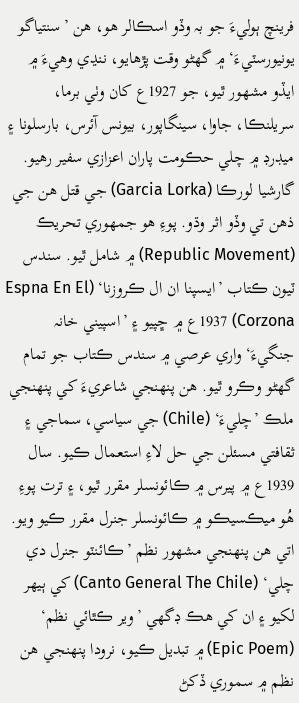فرينچ ٻوليءَ جو بہ وڏو اسڪالر هو، هن ’سنتياگو يونيورسٽيءَ‘ ۾ گهڻو وقت پڙهايو، ننڍي وهيءَ ۾ ايڏو مشھور ٿيو، جو 1927ع کان وٺي برما، سريلنڪا، جاوا، سينگاپور، بيونس آئرس، بارسلونا ۽ ميڊرڊ ۾ چلي حڪومت پاران اعزازي سفير رهيو.
گارشيا لورڪا (Garcia Lorka) جي قتل هن جي ذهن تي وڏو اثر وڌو. پوءِ هو جمهوري تحريڪ (Republic Movement) ۾ شامل ٿيو. سندس ٽيون ڪتاب ’ايسپنا ان ال ڪروزنا‘ (Espna En El Corzona) 1937ع ۾ ڇپيو ۽ ’اسپيني خانہ جنگيءَ‘ واري عرصي ۾ سندس ڪتاب جو تمام گهڻو وڪرو ٿيو. هن پنھنجي شاعريءَ کي پنھنجي ملڪ ’چليءَ‘ (Chile) جي سياسي، سماجي ۽ ثقافتي مسئلن جي حل لاءِ استعمال ڪيو. سال 1939ع ۾ پيرس ۾ ڪائونسلر مقرر ٿيو، ۽ ترت پوءِ هُو ميڪسيڪو ۾ ڪائونسلر جنرل مقرر ڪيو ويو. اتي هن پنھنجي مشھور نظم ’ڪائنٽو جنرل دي چلي‘ (Canto General The Chile) کي ٻيهر لکيو ۽ ان کي هڪ ڊگهي ’وير ڪٿائي نظم‘ (Epic Poem) ۾ تبديل ڪيو، نرودا پنھنجي هن نظم ۾ سموري ڏکڻ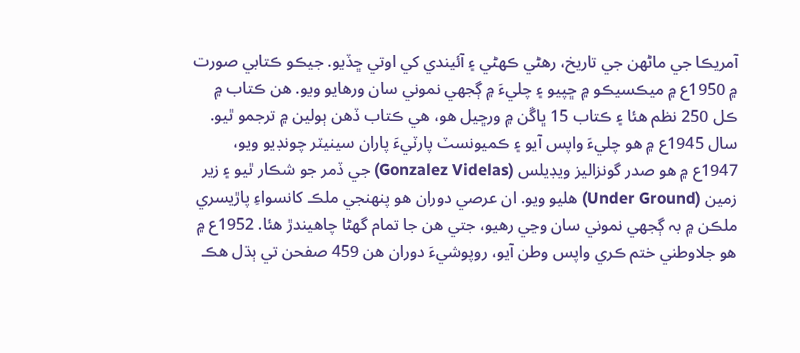آمريڪا جي ماڻهن جي تاريخ، رهڻي ڪهڻي ۽ آئيندي کي اوتي ڇڏيو. جيڪو ڪتابي صورت ۾ 1950ع ۾ ميڪسيڪو ۾ ڇپيو ۽ چليءَ ۾ ڳجهي نموني سان ورهايو ويو. هن ڪتاب ۾ ڪل 250 نظم هئا ۽ ڪتاب 15 ڀاڱن ۾ ورڇيل هو، هي ڪتاب ڏهن ٻولين ۾ ترجمو ٿيو. سال 1945ع ۾ هو چليءَ واپس آيو ۽ ڪميونسٽ پارٽيءَ پاران سينيٽر چونڊيو ويو، 1947ع ۾ هو صدر گونزاليز ويڊيلس (Gonzalez Videlas) جي ڏمر جو شڪار ٿيو ۽ زير زمين (Under Ground) هليو ويو. ان عرصي دوران هو پنھنجي ملڪ کانسواءِ پاڙيسري ملڪن ۾ بہ ڳجهي نموني سان وڃي رهيو، جتي هن جا تمام گهڻا چاهيندڙ هئا. 1952ع ۾ هو جلاوطني ختم ڪري واپس وطن آيو، روپوشيءَ دوران هن 459 صفحن تي ٻڌل هڪ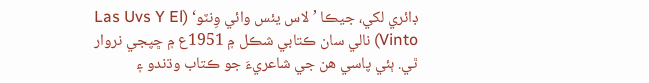ڊائري لکي، جيڪا ’لاس يئس وائي وِنٽو‘ (Las Uvs Y El Vinto) نالي سان ڪتابي شڪل ۾ 1951ع ۾ ڇپجي نروار ٿي. ٻئي پاسي هن جي شاعريءَ جو ڪتاب وڌندو ۽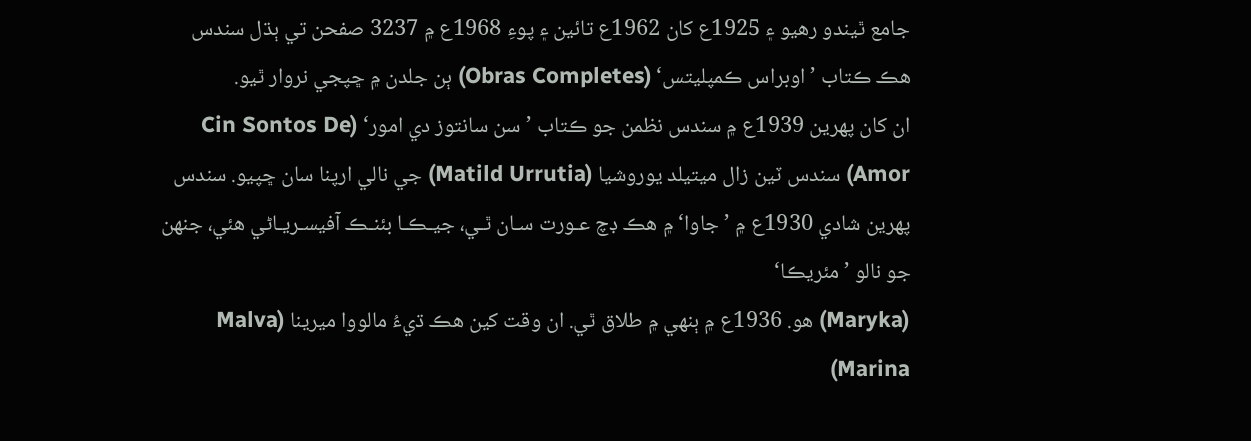جامع ٿيندو رهيو ۽ 1925ع کان 1962ع تائين ۽ پوءِ 1968ع ۾ 3237 صفحن تي ٻڌل سندس هڪ ڪتاب ’اوبراس ڪمپليتس‘ (Obras Completes) ٻن جلدن ۾ ڇپجي نروار ٿيو.
ان کان پهرين 1939ع ۾ سندس نظمن جو ڪتاب ’سن سانتوز دي امور‘ (Cin Sontos De Amor) سندس ٽين زال ميتيلد يوروشيا (Matild Urrutia) جي نالي ارپنا سان ڇپيو. سندس پهرين شادي 1930ع ۾ ’جاوا‘ ۾ هڪ ڊچ عـورت سـان ٿـي، جيـڪـا بئنـڪ آفيسـريـاڻي هئي، جنهن جو نالو ’مئريڪا‘
(Maryka) هو. 1936ع ۾ ٻنهي ۾ طلاق ٿي. ان وقت کين هڪ ڌيءُ مالووا ميرينا (Malva Marina)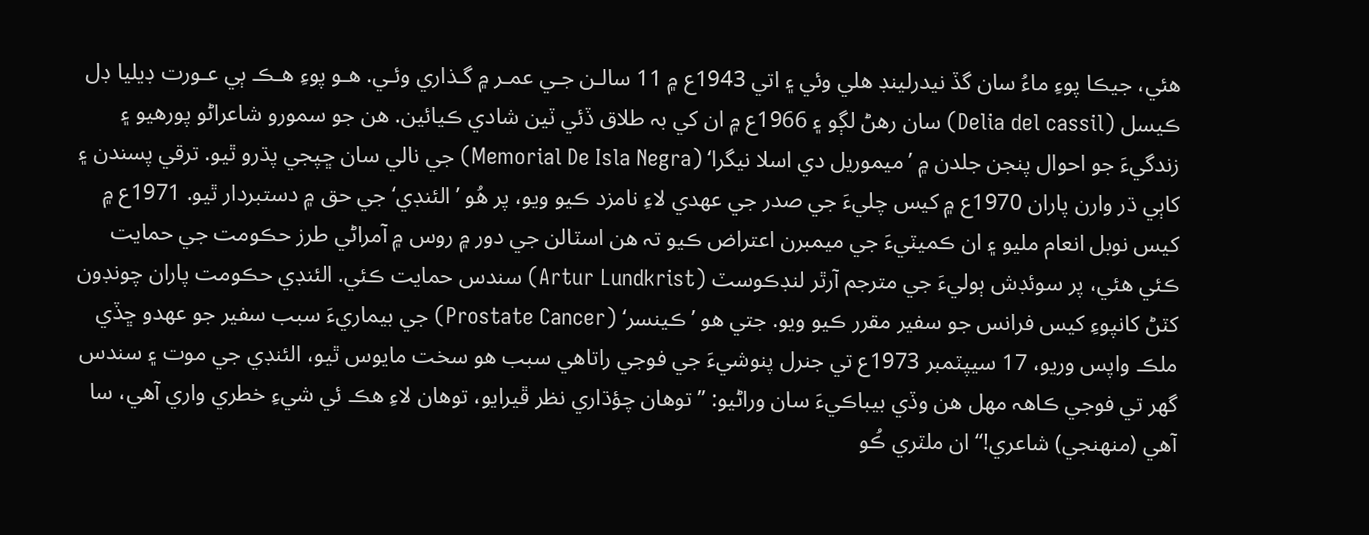هئي، جيڪا پوءِ ماءُ سان گڏ نيدرلينڊ هلي وئي ۽ اتي 1943ع ۾ 11 سالـن جـي عمـر ۾ گـذاري وئـي. هـو پوءِ هـڪ ٻي عـورت ڊيليا ڊل ڪيسل (Delia del cassil) سان رهڻ لڳو ۽ 1966ع ۾ ان کي بہ طلاق ڏئي ٽين شادي ڪيائين. هن جو سمورو شاعراڻو پورهيو ۽ زندگيءَ جو احوال پنجن جلدن ۾ ’ميموريل دي اسلا نيگرا‘ (Memorial De Isla Negra) جي نالي سان ڇپجي پڌرو ٿيو. ترقي پسندن ۽ کاٻي ڌر وارن پاران 1970ع ۾ کيس چليءَ جي صدر جي عهدي لاءِ نامزد ڪيو ويو، پر هُو ’الئنڊي‘ جي حق ۾ دستبردار ٿيو. 1971ع ۾ کيس نوبل انعام مليو ۽ ان ڪميٽيءَ جي ميمبرن اعتراض ڪيو تہ هن اسٽالن جي دور ۾ روس ۾ آمراڻي طرز حڪومت جي حمايت ڪئي هئي، پر سوئڊش ٻوليءَ جي مترجم آرٿر لنڊڪوسٽ (Artur Lundkrist) سندس حمايت ڪئي. الئنڊي حڪومت پاران چونڊون کٽڻ کانپوءِ کيس فرانس جو سفير مقرر ڪيو ويو. جتي هو ’ڪينسر‘ (Prostate Cancer) جي بيماريءَ سبب سفير جو عهدو ڇڏي ملڪ واپس وريو، 17 سيپٽمبر 1973ع تي جنرل پنوشيءَ جي فوجي راتاهي سبب هو سخت مايوس ٿيو، الئنڊي جي موت ۽ سندس گهر تي فوجي ڪاھہ مھل هن وڏي بيباڪيءَ سان وراڻيو: ”توهان چؤڌاري نظر ڦيرايو، توهان لاءِ هڪ ئي شيءِ خطري واري آهي، سا آهي (منهنجي) شاعري!“ ان ملٽري ڪُو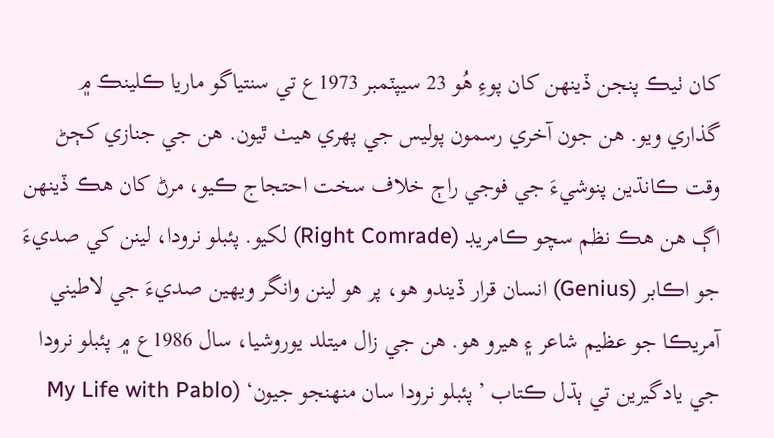کان ٺيڪ پنجن ڏينهن کان پوءِ هُو 23 سيپٽمبر 1973ع تي سنتياگو ماريا ڪلينڪ ۾ گذاري ويو. هن جون آخري رسمون پوليس جي پهري هيٺ ٿيون. هن جي جنازي کڄڻ وقت ڪانڌين پنوشيءَ جي فوجي راڄ خلاف سخت احتجاج ڪيو، مرڻ کان هڪ ڏينهن اڳ هن هڪ نظم سچو ڪامريڊ (Right Comrade) لکيو. پئبلو نرودا، لينن کي صديءَ جو اڪابر (Genius) انسان قرار ڏيندو هو، پر هو لينن وانگر ويهين صديءَ جي لاطيني آمريڪا جو عظيم شاعر ۽ هيرو هو. هن جي زال ميتلد يوروشيا، سال 1986ع ۾ پئبلو نرودا جي يادگيرين تي ٻڌل ڪتاب ’پئبلو نرودا سان منهنجو جيون‘ (My Life with Pablo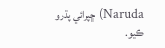Naruda) ڇپرائي پڌرو ڪيو.